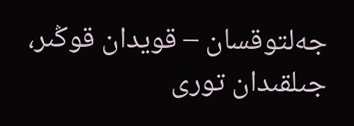جەلتوقسان – قويدان قوڭىر، جىلقىدان تورى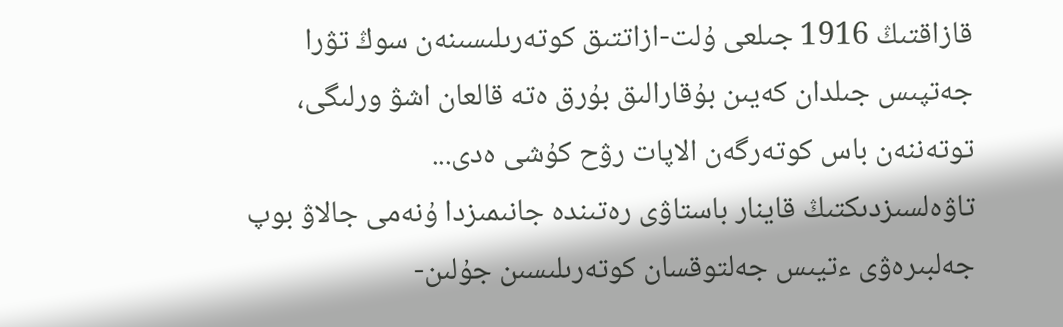قازاقتىڭ 1916 جىلعى ۇلت-ازاتتىق كوتەرىلىسىنەن سوڭ تۋرا جەتپىس جىلدان كەيىن بۇقارالىق بۇرق ەتە قالعان اشۋ ورلىگى، توتەننەن باس كوتەرگەن الاپات رۋح كۇشى ەدى...
تاۋەلسىزدىكتىڭ قاينار باستاۋى رەتىندە جانىمىزدا ۇنەمى جالاۋ بوپ جەلبىرەۋى ءتيىس جەلتوقسان كوتەرىلىسىن جۇلىن-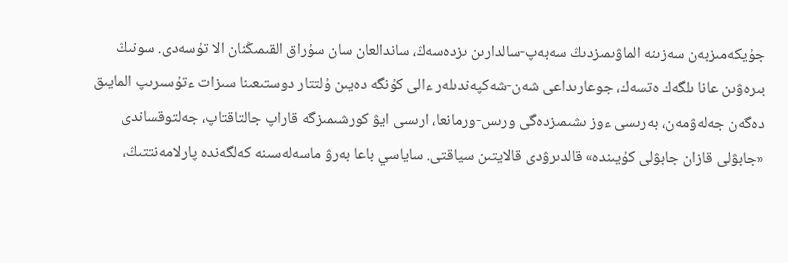جۇيكەمىزبەن سەزىنە الماۋىمىزدىڭ سەبەپ-سالدارىن ىزدەسەڭ، ساندالعان سان سۇراق القىمىڭنان الا تۇسەدى. سونىڭ بىرەۋىن عانا ىلگەك ەتسەك، جوعارىداعى شەن-شەكپەندىلەر ءالى كۇنگە دەيىن ۇلتتار دوستىعىنا سىزات ءتۇسىرىپ المايىق دەگەن جەلەۋمەن، بەرىسى ءوز ىشىمىزدەگى ورىس-ورمانعا، ارىسى ايۋ كورشىمىزگە قاراپ جالتاقتاپ، جەلتوقساندى «جابۋلى قازان جابۋلى كۇيىندە» قالدىرۋدى قالايتىن سياقتى. ساياسي باعا بەرۋ ماسەلەسىنە كەلگەندە پارلامەنتتىڭ،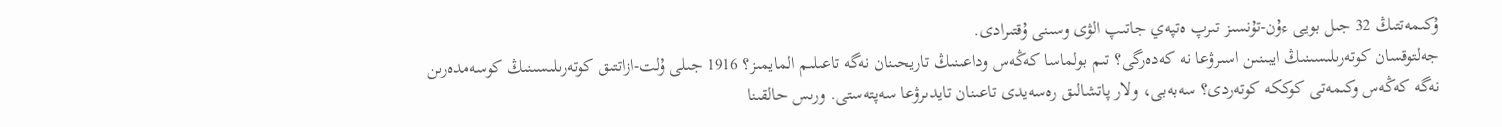ۇكىمەتتىڭ 32 جىل بويى ءۇن-تۇنسىز تىرپ ەتپەي جاتىپ الۋى وسىنى ۇقتىرادى.
جەلتوقسان كوتەرىلىسىنىڭ ايبىنىن اسىرۋعا نە كەدەرگى؟ تىم بولماسا كەڭەس وداعىنىڭ تاريحىنان نەگە تاعىلىم المايمىز؟ 1916 جىلى ۇلت-ازاتتىق كوتەرىلىسىنىڭ كوسەمدەرىن نەگە كەڭەس وكىمەتى كوككە كوتەردى؟ سەبەبى، ولار پاتشالىق رەسەيدى تاعىنان تايدىرۋعا سەپتەستى. ورىس حالقىنا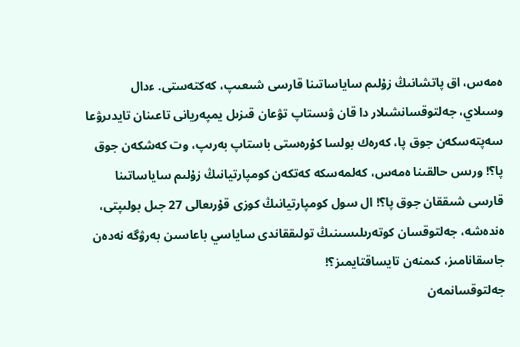ەمەس، اق پاتشانىڭ زۇلىم ساياساتىنا قارسى شىعىپ، كەكتەستى. ءدال وسىلاي، جەلتوقسانشىلار دا قان ۋىستاپ تۋعان قىزىل يمپەريانى تاعىنان تايدىرۋعا سەپتەسكەن جوق پا، كەرەك بولسا كۇرەستى باستاپ بەرىپ، وت كەشكەن جوق پا؟! ورىس حالقىنا ەمەس، كەلمەسكە كەتكەن كومپارتيانىڭ زۇلىم ساياساتىنا قارسى شىققان جوق پا؟! ال سول كومپارتيانىڭ كوزى قۇرىعالى 27 جىل بولىپتى، ەندەشە، جەلتوقسان كوتەرىلىسىنىڭ تولىققاندى ساياسي باعاسىن بەرۋگە نەدەن جاسقانامىز، كىمنەن تايساقتايمىز؟!
جەلتوقسانمەن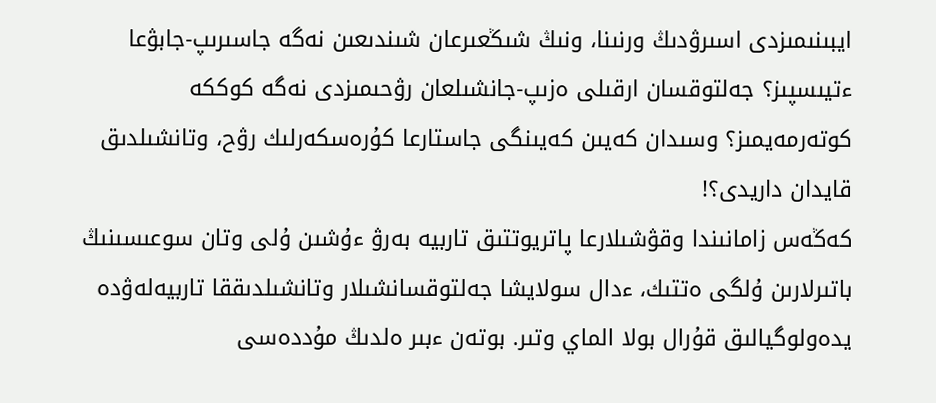ايبىنىمىزدى اسىرۋدىڭ ورنىنا، ونىڭ شىڭعىرعان شىندىعىن نەگە جاسىرىپ-جابۋعا ءتيىسپىز؟ جەلتوقسان ارقىلى ەزىپ-جانشىلعان رۋحىمىزدى نەگە كوككە كوتەرمەيمىز؟ وسىدان كەيىن كەيىنگى جاستارعا كۇرەسكەرلىك رۋح، وتانشىلدىق قايدان داريدى؟!
كەڭەس زامانىندا وقۋشىلارعا پاتريوتتىق تاربيە بەرۋ ءۇشىن ۇلى وتان سوعىسىنىڭ باتىرلارىن ۇلگى ەتتىك، ءدال سولايشا جەلتوقسانشىلار وتانشىلدىققا تاربيەلەۋدە يدەولوگيالىق قۇرال بولا الماي وتىر. بوتەن ءبىر ەلدىڭ مۇددەسى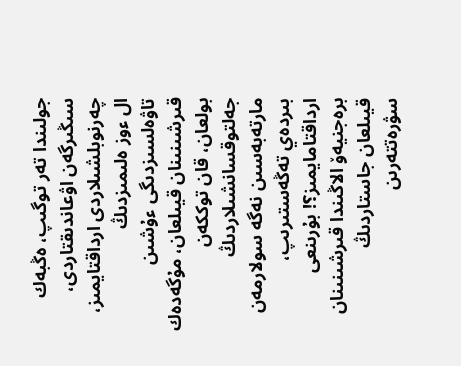جولىندا تەر توگىپ، ەڭبەك سىڭىرگەن اۋعاندىقتاردى، چەرنوبلشىلاردى ارداقتايمىز، ال ءوز ەلىمىزدىڭ تاۋەلسىزدىگى ءۇشىن قىرشىنىنان قيىلعان، مۇگەدەك بولعان، قان توككەن جەلتوقسانشىلاردىڭ مارتەبەسىن نەگە سولارمەن بىردەي تەڭەستىرىپ، ارداقتامايمىز؟! بۇرىنعى برەجنيەۆ الاڭىندا قىرشىنىنان قيىلعان جاستاردىڭ سۋرەتتەرىن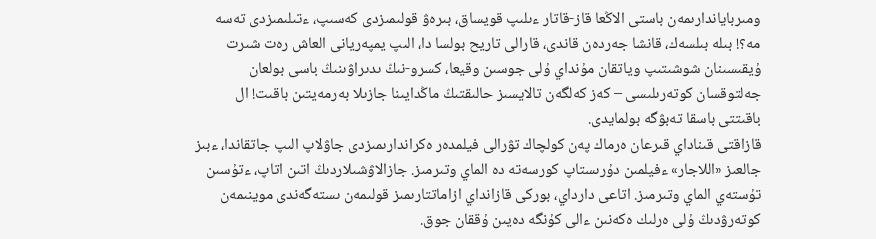ومىرباياندارىمەن باستى الاڭعا قاز-قاتار ءىلىپ قويساق، بىرەۋ قولىمىزدى كەسىپ، ءتىلىمىزدى تەسە مە؟! بىلە بىلسەك، قانشا جەردەن قاندى، قارالى تاريح بولسا دا، الىپ يمپەريانى العاش رەت شىرت ۇيقىسىنان شوشىتىپ وياتقان مۇنداي ۇلى جوسىن وقيعا، كسرو-نىڭ ىدىراۋىنىڭ باسى بولعان جەلتوقسان كوتەرىلىسى – كەز كەلگەن تالايسىز حالىقتىڭ ماڭدايىنا جازىلا بەرمەيتىن باقىت! ال باقىتتى باسقا تەبۋگە بولمايدى.
قازاقتى قىناداي قىرعان ەرماك پەن كولچاك تۋرالى فيلمدەر ەكراندارىمىزدى جاۋلاپ الىپ جاتقاندا، ءبىز جالعىز «اللاجار» ءفيلمىن دۇرىستاپ كورسەتە دە الماي وتىرمىز. جازالاۋشىلاردىڭ اتىن اتاپ، ءتۇسىن تۇستەي الماي وتىرمىز. اتاعى دارداي، بوركى قازانداي ازاماتتارىمىز قولىمەن ىستەگەندى موينىمەن كوتەرۋدىڭ ۇلى ەرلىك ەكەنىن ءالى كۇنگە دەيىن ۇققان جوق.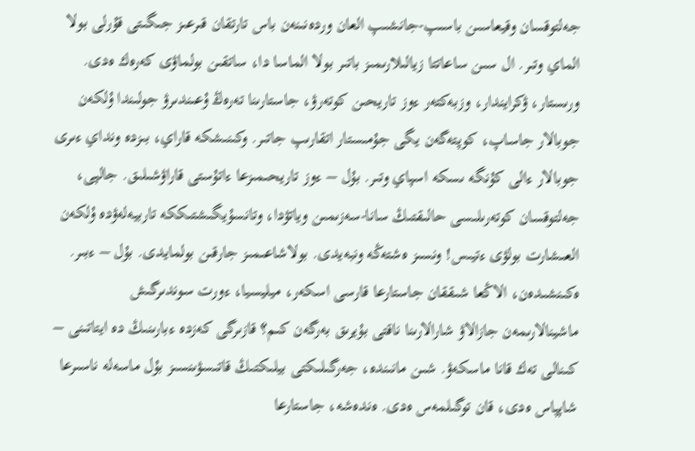جەلتوقسان وقيعاسىن باسىپ-جانشىپ العان وردەنىنەن باس تارتقان قىرعىز جىگىتى قۇرلى بولا الماي وتىر. ال سىن ساعاتتا زيالىلارىمىز باتىر بولا الماسا دا، ساتقىن بولماۋى كەرەك ەدى.
ورىستار، ۋكرايندار، وزبەكتەر ءوز تاريحىن كوتەرۋ، جاستارىنا تەرەڭ ۇعىندىرۋ جولىندا ۇلكەن جوبالار جاساپ، كوپتەگەن يگى جۇمىستار اتقارىپ جاتىر. وكىنىشكە قاراي، بىزدە ونداي ءىرى جوبالار ءالى كۇنگە ىسكە اسپاي وتىر. بۇل – ءوز تاريحىمىزعا ءاتۇستى قاراۋشىلىق. جالپى، جەلتوقسان كوتەرىلىسى حالىقتىڭ سانا-سەزىمىن وياتۋدا، وتانسۇيگىشتىككە تاربيەلەۋدە ۇلكەن العىشارت بولۋى ءتيىس! ونسىز ەشتەڭە ونبەيدى. بولاشاعىمىز جارقىن بولمايدى. بۇل – ءبىر.
ەكىنشىدەن، الاڭعا شىققان جاستارعا قارسى اسكەر، ميليسيا، ءورت سوندىرگىش ماشينالارىمەن جازالاۋ شارالارىنا ناقتى بۇيرىق بەرگەن كىم؟ قازىرگى كەزدە ءبارىنىڭ دە ايتاتىنى – كىنالى تەك قانا ماسكەۋ. شىن مانىندە، جەرگىلىكتى بيلىكتىڭ قاتىسۋىنسىز بۇل ماسەلە ناسىرعا شاپپاس ەدى، قان توگىلمەس ەدى. ەندەشە، جاستارعا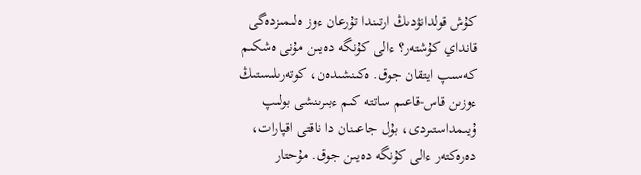كۇش قولدانۋدىڭ ارتىندا تۇرعان ءوز ەلىمىزدەگى قانداي كۇشتەر؟ ءالى كۇنگە دەيىن مۇنى ەشكىم كەسىپ ايتقان جوق. ەكىنشىدەن، كوتەرىلىستىڭ ءوزىن قاس-قاعىم ساتتە كىم ءبىرىنشى بولىپ ۇيىمداستىردى، بۇل جاعىنان دا ناقتى اقپارات، دەرەكتەر ءالى كۇنگە دەيىن جوق. مۇحتار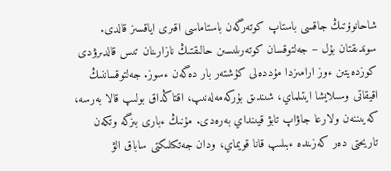شاحانوۆتىڭ جاقسى باستاپ كوتەرگەن باستاماسى اقىرى اياقسىز قالدى. سوندىقتان بۇل – جەلتوقسان كوتەرىلىسىن حالىقتىڭ نازارىنان تىس قالدىرۋدى كوزدەيتىن ءوز ارامىزدا مۇددەلى كۇشتەر بار دەگەن ءسوز. جەلتوقساننىڭ اقيقاتى وسىلايشا ايتىلماي، شىندىق بۇركەمەلەنىپ، اقتاڭداق بولىپ قالا بەرسە، كەيىننەن ولارعا جاۋاپ تابۋ قيىنداي بەرەدى. مۇنىڭ ءبارى بىزگە وتكەن تاريحتى دەر كەزىندە ءبىلىپ قانا قويماي، ودان جەتكىلىكتى ساباق الۋ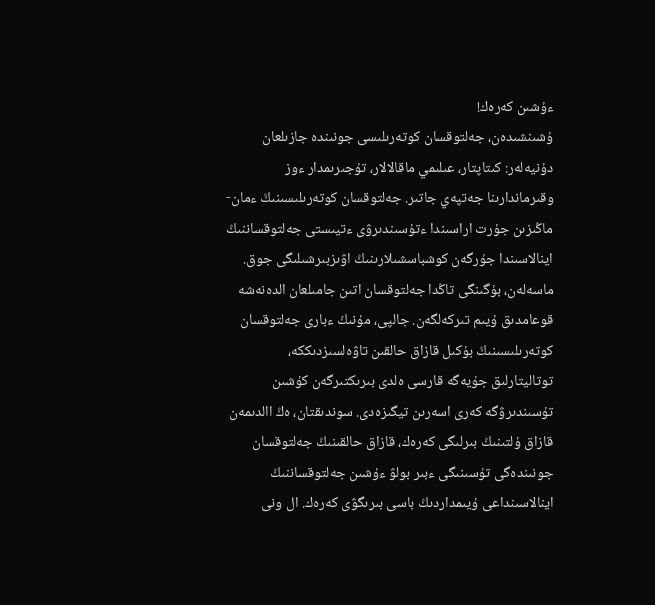ءۇشىن كەرەك!
ۇشىنشىدەن، جەلتوقسان كوتەرىلىسى جونىندە جازىلعان دۇنيەلەر: كىتاپتار، عىلىمي ماقالالار، تۇجىرىمدار ءوز وقىرماندارىنا جەتپەي جاتىر. جەلتوقسان كوتەرىلىسىنىڭ ءمان-ماڭىزىن جۇرت اراسىندا ءتۇسىندىرۋى ءتيىستى جەلتوقساننىڭ اينالاسىندا جۇرگەن كوشباسشىلارىنىڭ اۋىزبىرشىلىگى جوق. ماسەلەن، بۇگىنگى تاڭدا جەلتوقسان اتىن جامىلعان الدەنەشە قوعامدىق ۇيىم تىركەلگەن. جالپى، مۇنىڭ ءبارى جەلتوقسان كوتەرىلىسىنىڭ بۇكىل قازاق حالقىن تاۋەلسىزدىككە، توتاليتارلىق جۇيەگە قارسى ەلدى بىرىكتىرگەن كۇشىن تۇسىندىرۋگە كەرى اسەرىن تيگىزەدى. سوندىقتان، ەڭ االدىمەن قازاق ۇلتىنىڭ بىرلىگى كەرەك، قازاق حالقىنىڭ جەلتوقسان جونىندەگى تۇسىنىگى ءبىر بولۋ ءۇشىن جەلتوقساننىڭ اينالاسىنداعى ۇيىمداردىڭ باسى بىرىگۋى كەرەك. ال ونى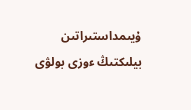ۇيىمداستىراتىن بيلىكتىڭ ءوزى بولۋى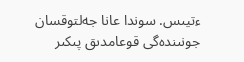ءتيىس. سوندا عانا جەلتوقسان جونىندەگى قوعامدىق پىكىر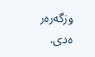وزگەرەر ەدى.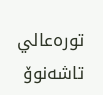تورەعالي تاشەنوۆ